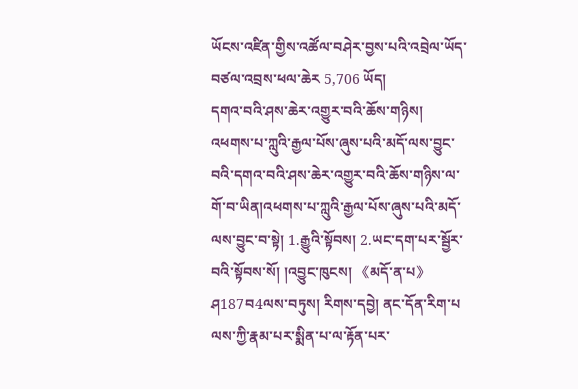ཡོངས་འཛིན་གྱིས་འཚོལ་བཤེར་བྱས་པའི་འབྲེལ་ཡོད་བཙལ་འབྲས་ཕལ་ཆེར 5,706 ཡོད།
དགའ་བའི་ཤས་ཆེར་འགྱུར་བའི་ཆོས་གཉིས།
འཕགས་པ་ཀླུའི་རྒྱལ་པོས་ཞུས་པའི་མདོ་ལས་བྱུང་བའི་དགའ་བའི་ཤས་ཆེར་འགྱུར་བའི་ཆོས་གཉིས་ལ་གོ་བ་ཡིན།འཕགས་པ་ཀླུའི་རྒྱལ་པོས་ཞུས་པའི་མདོ་ལས་བྱུང་བ་སྟེ། 1.རྒྱུའི་སྟོབས། 2.ཡང་དག་པར་སྦྱོར་བའི་སྟོབས་སོ། །འབྱུང་ཁུངས། 《མདོ་ན་པ》ཤ187བ4ལས་བཏུས། རིགས་དབྱེ། ནང་དོན་རིག་པ
ལས་ཀྱི་རྣམ་པར་སྨིན་པ་ལ་རྟོན་པར་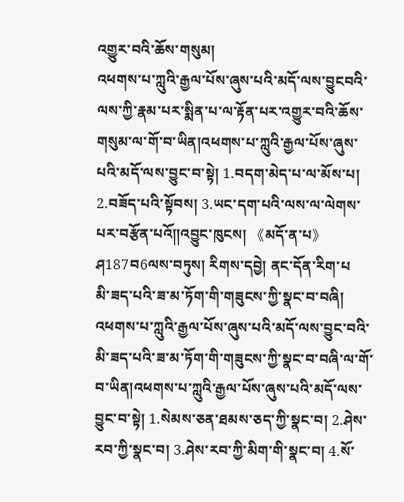འགྱུར་བའི་ཆོས་གསུམ།
འཕགས་པ་ཀླུའི་རྒྱལ་པོས་ཞུས་པའི་མདོ་ལས་བྱུངབའི་ལས་ཀྱི་རྣམ་པར་སྨིན་པ་ལ་རྟོན་པར་འགྱུར་བའི་ཆོས་གསུམ་ལ་གོ་བ་ཡིན།འཕགས་པ་ཀླུའི་རྒྱལ་པོས་ཞུས་པའི་མདོ་ལས་བྱུང་བ་སྟེ། 1.བདག་མེད་པ་ལ་མོས་པ། 2.བཟོད་པའི་སྟོབས། 3.ཡང་དག་པའི་ལས་ལ་ལེགས་པར་བརྩོན་པའོ༎འབྱུང་ཁུངས། 《མདོ་ན་པ》ཤ187བ6ལས་བཏུས། རིགས་དབྱེ། ནང་དོན་རིག་པ
མི་ཟད་པའི་ཟ་མ་ཏོག་གི་གཟུངས་ཀྱི་སྣང་བ་བཞི།
འཕགས་པ་ཀླུའི་རྒྱལ་པོས་ཞུས་པའི་མདོ་ལས་བྱུང་བའི་མི་ཟད་པའི་ཟ་མ་ཏོག་གི་གཟུངས་ཀྱི་སྣང་བ་བཞི་ལ་གོ་བ་ཡིན།འཕགས་པ་ཀླུའི་རྒྱལ་པོས་ཞུས་པའི་མདོ་ལས་བྱུང་བ་སྟེ། 1.སེམས་ཅན་ཐམས་ཅད་ཀྱི་སྣང་བ། 2.ཤེས་རབ་ཀྱི་སྣང་བ། 3.ཤེས་རབ་ཀྱི་མིག་གི་སྣང་བ། 4.སོ་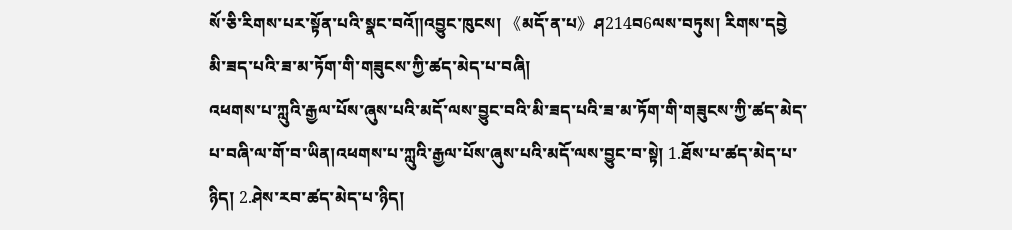སོ་ཅི་རིགས་པར་སྟོན་པའི་སྣང་བའོ༎འབྱུང་ཁུངས། 《མདོ་ན་པ》ཤ214བ6ལས་བཏུས། རིགས་དབྱེ
མི་ཟད་པའི་ཟ་མ་ཏོག་གི་གཟུངས་ཀྱི་ཚད་མེད་པ་བཞི།
འཕགས་པ་ཀླུའི་རྒྱལ་པོས་ཞུས་པའི་མདོ་ལས་བྱུང་བའི་མི་ཟད་པའི་ཟ་མ་ཏོག་གི་གཟུངས་ཀྱི་ཚད་མེད་པ་བཞི་ལ་གོ་བ་ཡིན།འཕགས་པ་ཀླུའི་རྒྱལ་པོས་ཞུས་པའི་མདོ་ལས་བྱུང་བ་སྟེ། 1.ཐོས་པ་ཚད་མེད་པ་ཉིད། 2.ཤེས་རབ་ཚད་མེད་པ་ཉིད།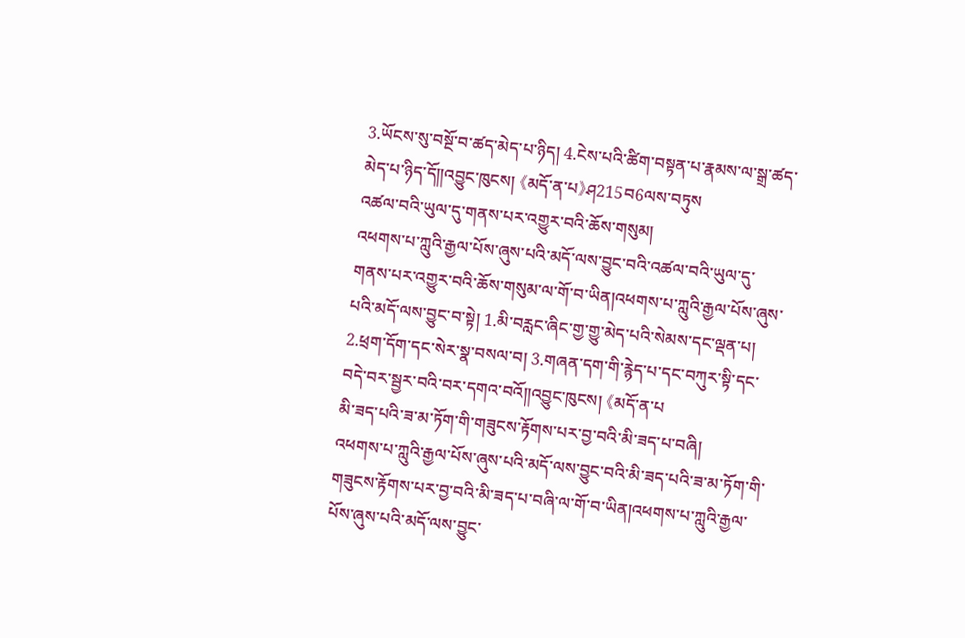3.ཡོངས་སུ་བསྔོ་བ་ཚད་མེད་པ་ཉིད། 4.ངེས་པའི་ཚིག་བསྟན་པ་རྣམས་ལ་སྒྲ་ཚད་མེད་པ་ཉིད་དོ༎འབྱུང་ཁུངས། 《མདོ་ན་པ》ཤ215བ6ལས་བཏུས
འཚལ་བའི་ཡུལ་དུ་གནས་པར་འགྱུར་བའི་ཆོས་གསུམ།
འཕགས་པ་ཀླུའི་རྒྱལ་པོས་ཞུས་པའི་མདོ་ལས་བྱུང་བའི་འཚལ་བའི་ཡུལ་དུ་གནས་པར་འགྱུར་བའི་ཆོས་གསུམ་ལ་གོ་བ་ཡིན།འཕགས་པ་ཀླུའི་རྒྱལ་པོས་ཞུས་པའི་མདོ་ལས་བྱུང་བ་སྟེ། 1.མི་བརླང་ཞིང་གྱ་གྱུ་མེད་པའི་སེམས་དང་ལྡན་པ། 2.ཕྲག་དོག་དང་སེར་སྣ་བསལ་བ། 3.གཞན་དག་གི་རྙེད་པ་དང་བཀུར་སྟི་དང་བདེ་བར་སྦྱར་བའི་བར་དགའ་བའོ༎འབྱུང་ཁུངས། 《མདོ་ན་པ
མི་ཟད་པའི་ཟ་མ་ཏོག་གི་གཟུངས་རྟོགས་པར་བྱ་བའི་མི་ཟད་པ་བཞི།
འཕགས་པ་ཀླུའི་རྒྱལ་པོས་ཞུས་པའི་མདོ་ལས་བྱུང་བའི་མི་ཟད་པའི་ཟ་མ་ཏོག་གི་གཟུངས་རྟོགས་པར་བྱ་བའི་མི་ཟད་པ་བཞི་ལ་གོ་བ་ཡིན།འཕགས་པ་ཀླུའི་རྒྱལ་པོས་ཞུས་པའི་མདོ་ལས་བྱུང་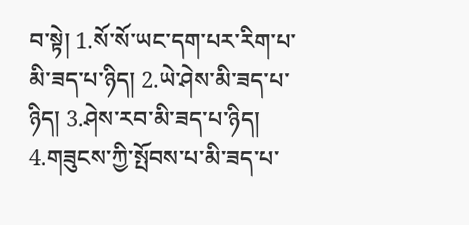བ་སྟེ། 1.སོ་སོ་ཡང་དག་པར་རིག་པ་མི་ཟད་པ་ཉིད། 2.ཡེ་ཤེས་མི་ཟད་པ་ཉིད། 3.ཤེས་རབ་མི་ཟད་པ་ཉིད། 4.གཟུངས་ཀྱི་སྤོབས་པ་མི་ཟད་པ་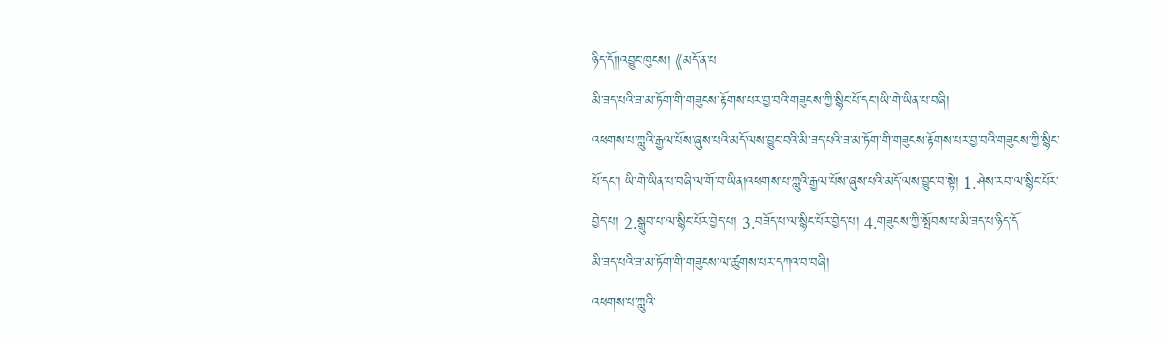ཉིད་དོ༎འབྱུང་ཁུངས། 《མདོ་ན་པ
མི་ཟད་པའི་ཟ་མ་ཏོག་གི་གཟུངས་རྟོགས་པར་བྱ་བའི་གཟུངས་ཀྱི་སྙིང་པོ་དང་།ཡི་གེ་ཡིན་པ་བཞི།
འཕགས་པ་ཀླུའི་རྒྱལ་པོས་ཞུས་པའི་མདོ་ལས་བྱུང་བའི་མི་ཟད་པའི་ཟ་མ་ཏོག་གི་གཟུངས་རྟོགས་པར་བྱ་བའི་གཟུངས་ཀྱི་སྙིང་པོ་དང་། ཡི་གེ་ཡིན་པ་བཞི་ལ་གོ་བ་ཡིན།འཕགས་པ་ཀླུའི་རྒྱལ་པོས་ཞུས་པའི་མདོ་ལས་བྱུང་བ་སྟེ། 1.ཤེས་རབ་ལ་སྙིང་པོར་བྱེད་པ། 2.སྒྲུབ་པ་ལ་སྙིང་པོར་བྱེད་པ། 3.བཟོད་པ་ལ་སྙིང་པོར་བྱེད་པ། 4.གཟུངས་ཀྱི་སྤོབས་པ་མི་ཟད་པ་ཉིད་དོ
མི་ཟད་པའི་ཟ་མ་ཏོག་གི་གཟུངས་ལ་ཚུགས་པར་དཀའ་བ་བཞི།
འཕགས་པ་ཀླུའི་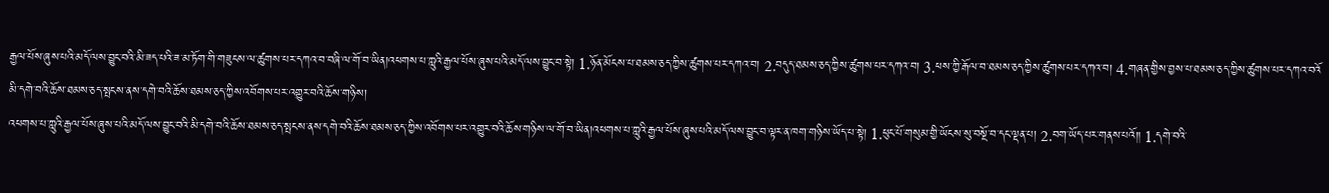རྒྱལ་པོས་ཞུས་པའི་མདོ་ལས་བྱུང་བའི་མི་ཟད་པའི་ཟ་མ་ཏོག་གི་གཟུངས་ལ་ཚུགས་པར་དཀའ་བ་བཞི་ལ་གོ་བ་ཡིན།འཕགས་པ་ཀླུའི་རྒྱལ་པོས་ཞུས་པའི་མདོ་ལས་བྱུང་བ་སྟེ། 1.ཉོན་མོངས་པ་ཐམས་ཅད་ཀྱིས་ཚུགས་པར་དཀའ་བ། 2.བདུད་ཐམས་ཅད་ཀྱིས་ཚུགས་པར་དཀའ་བ། 3.ཕས་ཀྱི་རྒོལ་བ་ཐམས་ཅད་ཀྱིས་ཚུགས་པར་དཀའ་བ། 4.གཞན་གྱིས་བྱས་པ་ཐམས་ཅད་ཀྱིས་ཚུགས་པར་དཀའ་བའོ
མི་དགེ་བའི་ཆོས་ཐམས་ཅད་སྤངས་ནས་དགེ་བའི་ཆོས་ཐམས་ཅད་ཀྱིས་འབོགས་པར་འགྱུར་བའི་ཆོས་གཉིས།
འཕགས་པ་ཀླུའི་རྒྱལ་པོས་ཞུས་པའི་མདོ་ལས་བྱུང་བའི་མི་དགེ་བའི་ཆོས་ཐམས་ཅད་སྤངས་ནས་དགེ་བའི་ཆོས་ཐམས་ཅད་ཀྱིས་འབོགས་པར་འགྱུར་བའི་ཆོས་གཉིས་ལ་གོ་བ་ཡིན།འཕགས་པ་ཀླུའི་རྒྱལ་པོས་ཞུས་པའི་མདོ་ལས་བྱུང་བ་ལྟར་ན་ཁག་གཉིས་ཡོད་པ་སྟེ། 1.ཕུང་པོ་གསུམ་གྱི་ཡོངས་སུ་བསྔོ་བ་དང་ལྡན་པ། 2.བག་ཡོད་པར་གནས་པའོ༎ 1.དགེ་བའི་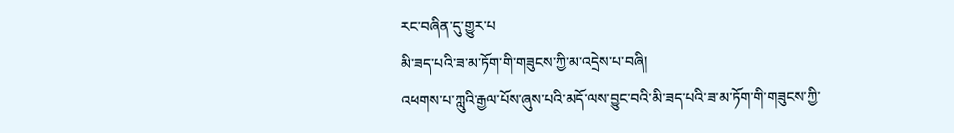རང་བཞིན་དུ་གྱུར་པ
མི་ཟད་པའི་ཟ་མ་ཏོག་གི་གཟུངས་ཀྱི་མ་འདྲེས་པ་བཞི།
འཕགས་པ་ཀླུའི་རྒྱལ་པོས་ཞུས་པའི་མདོ་ལས་བྱུང་བའི་མི་ཟད་པའི་ཟ་མ་ཏོག་གི་གཟུངས་ཀྱི་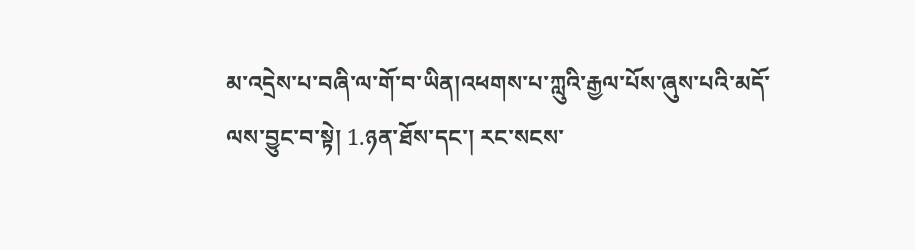མ་འདྲེས་པ་བཞི་ལ་གོ་བ་ཡིན།འཕགས་པ་ཀླུའི་རྒྱལ་པོས་ཞུས་པའི་མདོ་ལས་བྱུང་བ་སྟེ། 1.ཉན་ཐོས་དང་། རང་སངས་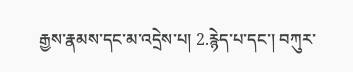རྒྱས་རྣམས་དང་མ་འདྲེས་པ། 2.རྙེད་པ་དང་། བཀུར་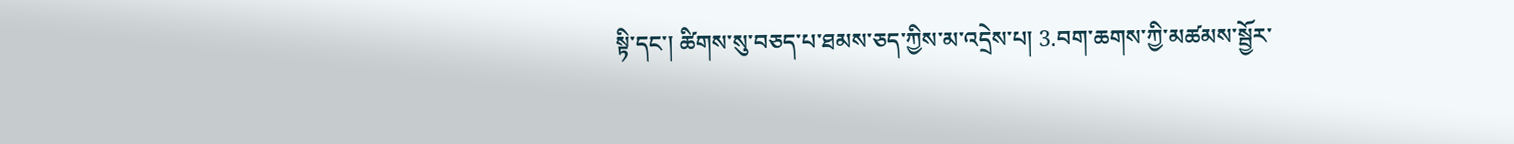སྟི་དང་། ཚིགས་སུ་བཅད་པ་ཐམས་ཅད་ཀྱིས་མ་འདྲེས་པ། 3.བག་ཆགས་ཀྱི་མཚམས་སྦྱོར་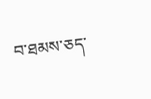བ་ཐམས་ཅད་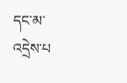དང་མ་འདྲེས་པ